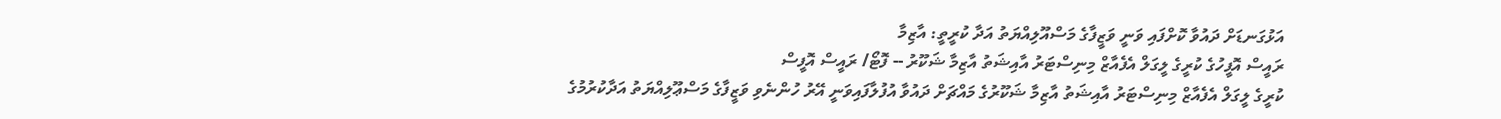އަޅުގަނޑަށް ދައުވާ ކޮށްފައި ވަނީ ވަޒީފާގެ މަސްއޫލިއްޔަތު އަދާ ކުރީތީ: އާޒިމާ
ރައީސް އޮފީހުގެ ކުރީގެ ލީގަލް އެފެއާޒް މިނިސްޓަރު އާއިޝަތު އާޒިމާ ޝަކޫރު -- ފޮޓޯ/ ރައީސް އޮފީސް
ކުރީގެ ލީގަލް އެފެއާޒް މިނިސްޓަރު އާއިޝަތު އާޒިމާ ޝަކޫރުގެ މައްޗަށް ދައުވާ އުފުލާފައިވަނީ އޭރު ހުންނެވި ވަޒީފާގެ މަސްޢޫލިއްޔަތު އަދާކުރުމުގެ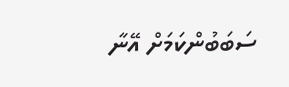ސަބަބުންކަމަށް އޭނާ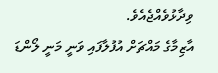ވިދާޅުވެއްޖެއެވެ.
އާޒިމާގެ މައްޗަށް އުފުލާފައި ވަނީ މަނީ ލޯންޑަ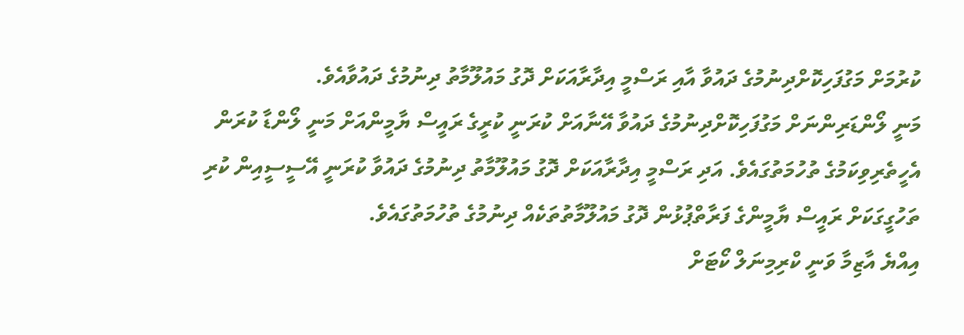ކުރުމަށް މަގުފަހިކޮށްދިނުމުގެ ދައުވާ އާއި ރަސްމީ އިދާރާއަކަށް ދޮގު މައުލޫމާތު ދިނުމުގެ ދައުވާއެވެ.
މަނީ ލޯންޑަރިންނަށް މަގުފަހިކޮށްދިނުމުގެ ދައުވާ އޭނާއަށް ކުރަނީ ކުރީގެ ރައީސް ޔާމީންއަށް މަނީ ލޯންޑާ ކުރަން އެހީތެރިވިކަމުގެ ތުހުމަތުގައެވެ. އަދި ރަސްމީ އިދާރާއަކަށް ދޮގު މައުލޫމާތު ދިނުމުގެ ދައުވާ ކުރަނީ އޭސީސީއިން ކުރި ތަހުގީގަކަށް ރައީސް ޔާމީންގެ ފަރާތްޕުޅުން ދޮގު މައުލޫމާތުތަކެއް ދިނުމުގެ ތުހުމަތުގައެވެ.
އިއްޔެ އާޒިމާ ވަނީ ކްރިމިނަލް ކޯޓަށް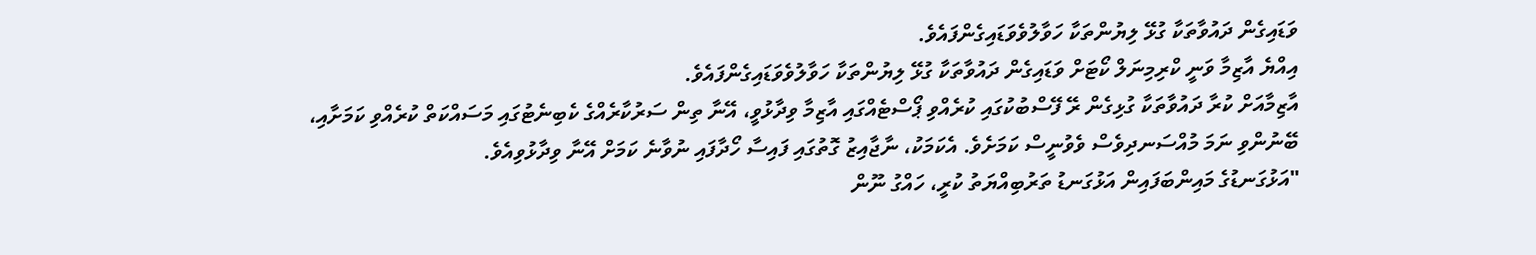ވަޑައިގެން ދައުވާތަކާ ގުޅޭ ލިޔުންތަކާ ހަވާލުވެވަޑައިގެންފައެވެ.
އިއްޔެ އާޒިމާ ވަނީ ކްރިމިނަލް ކޯޓަށް ވަޑައިގެން ދައުވާތަކާ ގުޅޭ ލިޔުންތަކާ ހަވާލުވެވަޑައިގެންފައެވެ.
އާޒިމާއަށް ކުރާ ދައުވާތަކާ ގުޅިގެން ރޭ ފޭސްބުކުގައި ކުރެއްވި ޕޯސްޓެއްގައި އާޒިމާ ވިދާޅުވީ، އޭނާ ތިން ސަރުކާރެއްގެ ކެބިނެޓުގައި މަސައްކަތް ކުރެއްވި ކަމަށާއި، ބޭނުންވި ނަމަ މުއްސަނދިވެސް ވެވުނީސް ކަމަށެވެ. އެކަމަކު، ނާޖާއިޒު ގޮތުގައި ފައިސާ ހޯދާފައި ނުވާނެ ކަމަށް އޭނާ ވިދާޅުވިއެވެ.
"އަޅުގަނޑުގެ މައިންބަފައިން އަޅުގަނޑު ތަރުބިއްޔަތު ކުރީ، ހައްގު ނޫން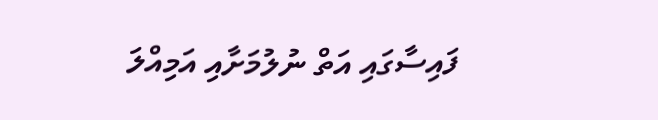ފައިސާގައި އަތް ނުލުމަށާއި އަމިއްލަ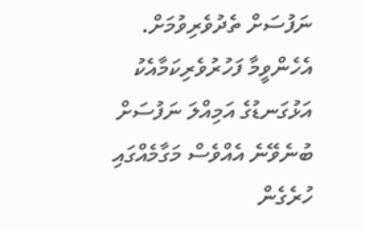ނަފުސަށް ތެދުވެރިވުމަށް. އެހެންވީމާ ފަހުރުވެރިކަމާއެކު އަޅުގަނޑުގެ އަމިއްލަ ނަފުސަށް ބުނެވޭނެ އެއްވެސް މަގާމެއްގައި ހުރެގެން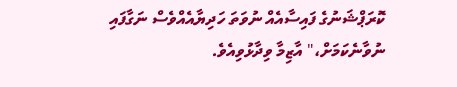ކޮރަޕްޝަނުގެ ފައިސާއެއް ނުވަތަ ހަދިޔާއެއްވެސް ނަގާފައި ނުވާނެކަމަށް،" އާޒިމާ ވިދާޅުވިއެވެ.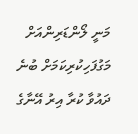މަނީ ލޯންޑަރިންއަށް މަގުފަހިކުރިކަމަށް ބުނެ ދައުވާ ކުރާ އިރު އޭނާގެ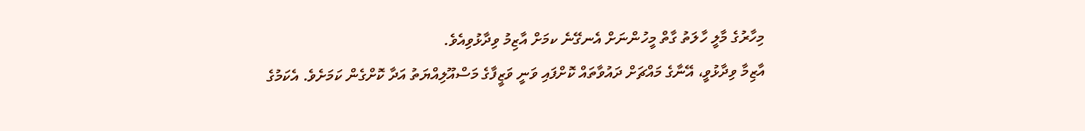މިހާރުގެ މާލީ ހާލަތު ގާތް މީހުންނަށް އެނގޭނެ ކމަށް އާޒިމު ވިދާޅުވިއެވެ.
އާޒިމާ ވިދާޅުވީ، އޭނާގެ މައްޗަށް ދައުވާތައް ކޮށްފައި ވަނީ ވަޒީފާގެ މަސްއޫލިއްޔަތު އަދާ ކޮށްގެން ކަމަށެވެ. އެކަމުގެ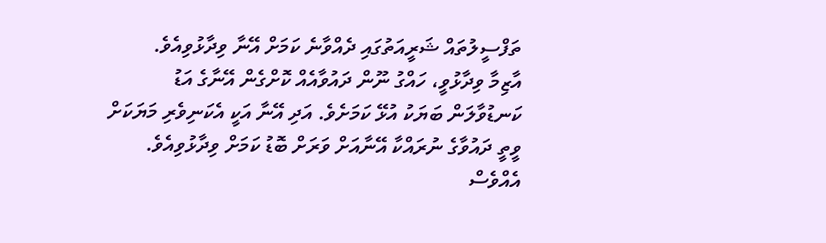ތަފްސީލުތައް ޝަރީއަތުގައި ދެއްވާނެ ކަމަށް އޭނާ ވިދާޅުވިއެވެ.
އާޒިމާ ވިދާޅުވީ، ހައްގު ނޫން ދައުވާއެއް ކޮށްގެން އޭނާގެ އަޑު ކަނޑުވާލަން ބަޔަކު އުޅޭ ކަމަށެވެ. އަދި އޭނާ އަކީ އެކަނިވެރި މަޔަކަށް ވީތީ ދައުވާގެ ނުރައްކާ އޭނާއަށް ވަރަށް ބޮޑު ކަމަށް ވިދާޅުވިއެވެ. އެއްވެސް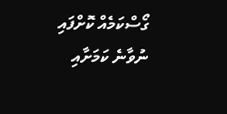ގޯސްކަމެއް ކޮށްފައި ނުވާނެ ކަމަށާއި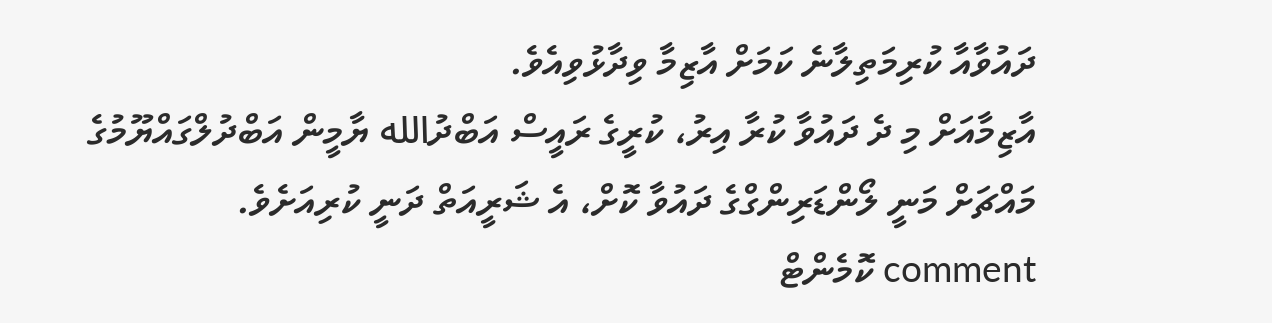ދައުވާއާ ކުރިމަތިލާނެ ކަމަށް އާޒިމާ ވިދާޅުވިއެވެ.
އާޒިމާއަށް މި ދެ ދައުވާ ކުރާ އިރު، ކުރީގެ ރައީސް އަބްދުالله ޔާމީން އަބްދުލްގައްޔޫމުގެ މައްޗަށް މަނީ ލޯންޑަރިންގްގެ ދައުވާ ކޮށް، އެ ޝަރީއަތް ދަނީ ކުރިއަށެވެ.
comment ކޮމެންޓް